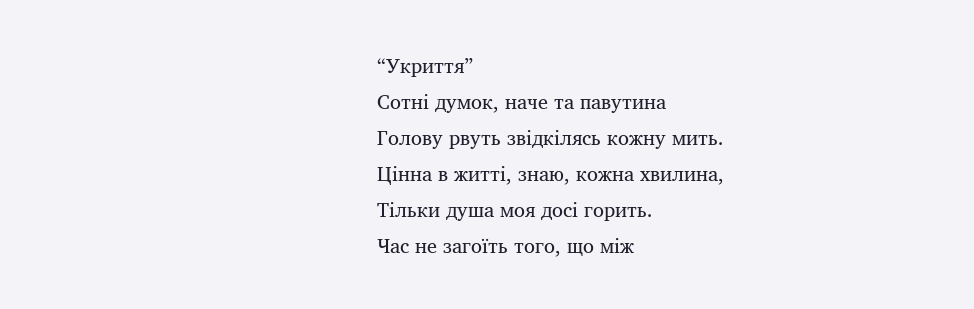“Укриття”
Сотні думок, наче та павутина
Голову рвуть звідкілясь кожну мить.
Цінна в житті, знаю, кожна хвилина,
Тільки душа моя досі горить.
Час не загоїть того, що між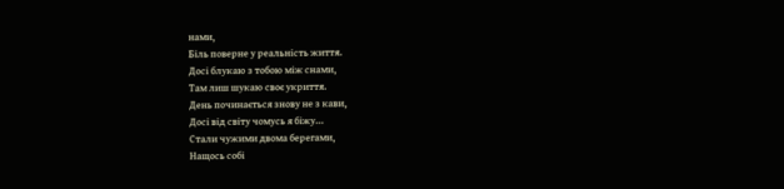нами,
Біль поверне у реальність життя.
Досі блукаю з тобою між снами,
Там лиш шукаю своє укриття.
День починається знову не з кави,
Досі від світу чомусь я біжу…
Стали чужими двома берегами,
Нащось собі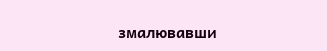змалювавши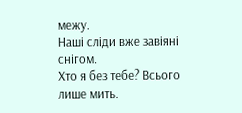межу.
Наші сліди вже завіяні снігом.
Хто я без тебе? Всього лише мить.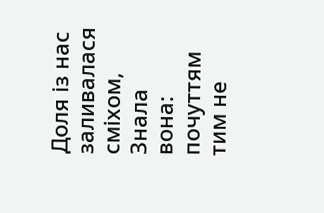Доля із нас заливалася сміхом,
Знала вона: почуттям тим не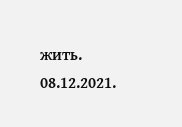жить.
08.12.2021.